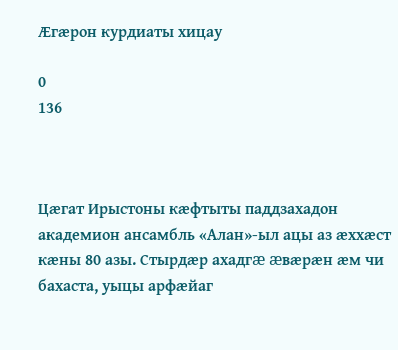Æгæрон курдиаты хицау

0
136



Цæгат Ирыстоны кæфтыты паддзахадон академион ансамбль «Алан»-ыл ацы аз æххæст кæны 80 азы. Стырдæр ахадгæ æвæрæн æм чи бахаста, уыцы арфæйаг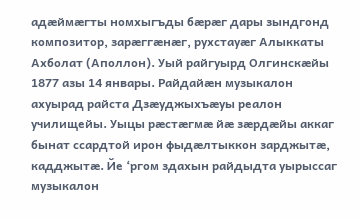адæймæгты номхыгъды бæрæг дары зындгонд композитор, зарæггæнæг, рухстауæг Алыккаты Ахболат (Аполлон). Уый райгуырд Олгинскæйы 1877 азы 14 январы. Райдайæн музыкалон ахуырад райста Дзæуджыхъæуы реалон училищейы. Уыцы рæстæгмæ йæ зæрдæйы аккаг бынат ссардтой ирон фыдæлтыккон зарджытæ, кадджытæ. Йе ‘ргом здахын райдыдта уырыссаг музыкалон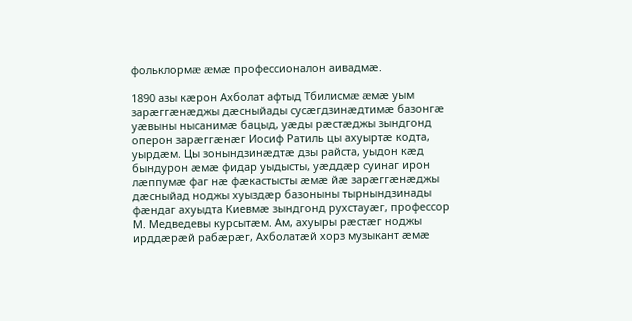фольклормæ æмæ профессионалон аивадмæ.

1890 азы кæрон Ахболат афтыд Тбилисмæ æмæ уым зарæггæнæджы дæсныйады сусæгдзинæдтимæ базонгæ уæвыны нысанимæ бацыд, уæды рæстæджы зындгонд оперон зарæггæнæг Иосиф Ратиль цы ахуыртæ кодта, уырдæм. Цы зонындзинæдтæ дзы райста, уыдон кæд бындурон æмæ фидар уыдысты, уæддæр суинаг ирон лæппумæ фаг нæ фæкастысты æмæ йæ зарæггæнæджы дæсныйад ноджы хуыздæр базоныны тырнындзинады фæндаг ахуыдта Киевмæ зындгонд рухстауæг, профессор М. Медведевы курсытæм. Ам, ахуыры рæстæг ноджы ирддæрæй рабæрæг, Ахболатæй хорз музыкант æмæ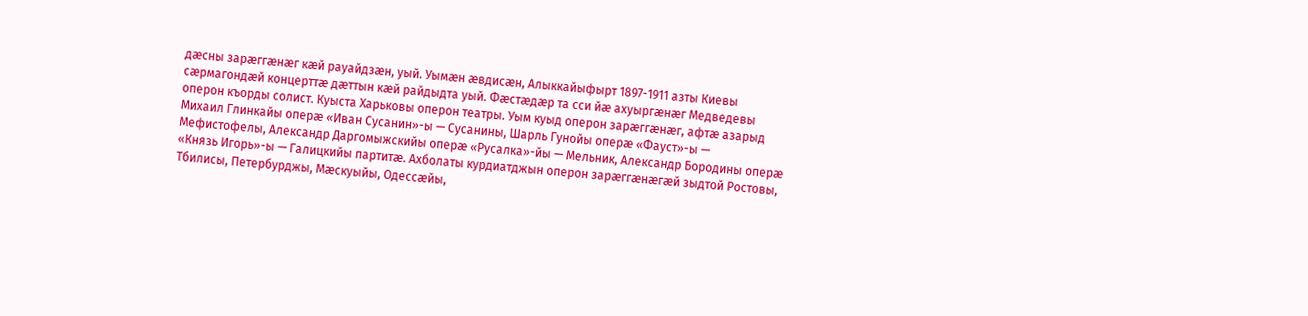дæсны зарæггæнæг кæй рауайдзæн, уый. Уымæн æвдисæн, Алыккайыфырт 1897-1911 азты Киевы сæрмагондæй концерттæ дæттын кæй райдыдта уый. Фæстæдæр та сси йæ ахуыргæнæг Медведевы оперон къорды солист. Куыста Харьковы оперон театры. Уым куыд оперон зарæггæнæг, афтæ азарыд Михаил Глинкайы оперæ «Иван Сусанин»-ы — Сусанины, Шарль Гунойы оперæ «Фауст»-ы — Мефистофелы, Александр Даргомыжскийы оперæ «Русалка»-йы — Мельник, Александр Бородины оперæ «Князь Игорь»-ы — Галицкийы партитæ. Ахболаты курдиатджын оперон зарæггæнæгæй зыдтой Ростовы, Тбилисы, Петербурджы, Мæскуыйы, Одессæйы,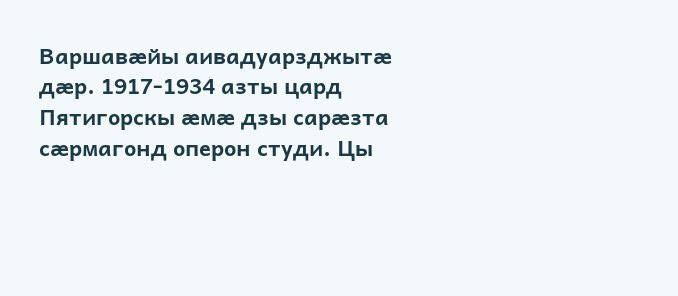Варшавæйы аивадуарзджытæ дæр. 1917-1934 азты цард Пятигорскы æмæ дзы сарæзта сæрмагонд оперон студи. Цы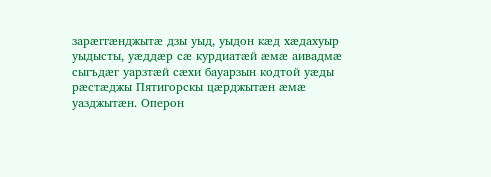зарæггæнджытæ дзы уыд, уыдон кæд хæдахуыр уыдысты, уæддæр сæ курдиатæй æмæ аивадмæ сыгъдæг уарзтæй сæхи бауарзын кодтой уæды рæстæджы Пятигорскы цæрджытæн æмæ уазджытæн. Оперон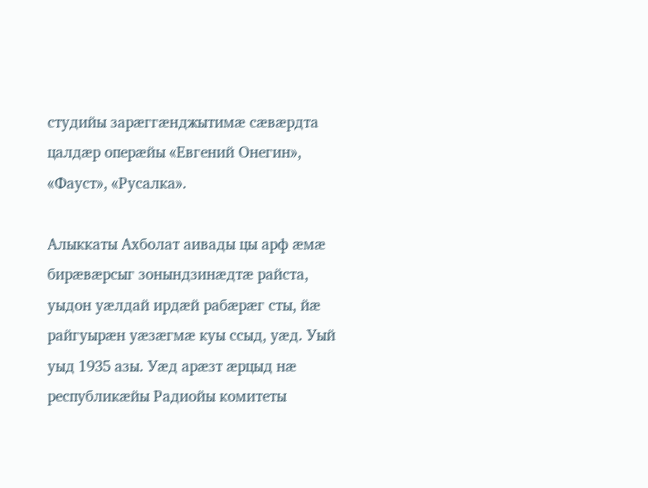студийы зарæггæнджытимæ сæвæрдта цалдæр оперæйы «Евгений Онегин», «Фауст», «Русалка».

Алыккаты Ахболат аивады цы арф æмæ бирæвæрсыг зонындзинæдтæ райста, уыдон уæлдай ирдæй рабæрæг сты, йæ райгуырæн уæзæгмæ куы ссыд, уæд. Уый уыд 1935 азы. Уæд арæзт æрцыд нæ республикæйы Радиойы комитеты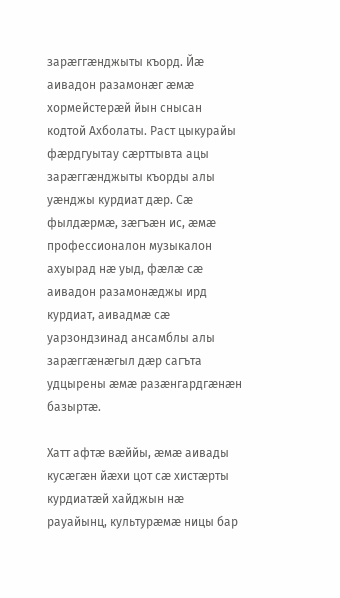зарæггæнджыты къорд. Йæ аивадон разамонæг æмæ хормейстерæй йын снысан кодтой Ахболаты. Раст цыкурайы фæрдгуытау сæрттывта ацы зарæггæнджыты къорды алы уæнджы курдиат дæр. Сæ фылдæрмæ, зæгъæн ис, æмæ профессионалон музыкалон ахуырад нæ уыд, фæлæ сæ аивадон разамонæджы ирд курдиат, аивадмæ сæ уарзондзинад ансамблы алы зарæггæнæгыл дæр сагъта удцырены æмæ разæнгардгæнæн базыртæ.

Хатт афтæ вæййы, æмæ аивады кусæгæн йæхи цот сæ хистæрты курдиатæй хайджын нæ рауайынц, культурæмæ ницы бар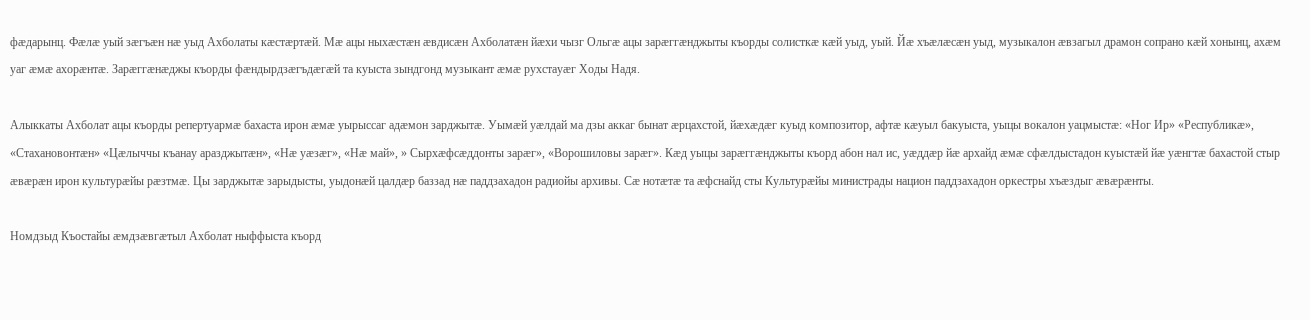фæдарынц. Фæлæ уый зæгъæн нæ уыд Ахболаты кæстæртæй. Мæ ацы ныхæстæн æвдисæн Ахболатæн йæхи чызг Ольгæ ацы зарæггæнджыты къорды солисткæ кæй уыд, уый. Йæ хъæлæсæн уыд, музыкалон æвзагыл драмон сопрано кæй хонынц, ахæм уаг æмæ ахорæнтæ. Зарæггæнæджы къорды фæндырдзæгъдæгæй та куыста зындгонд музыкант æмæ рухстауæг Ходы Надя.

Алыккаты Ахболат ацы къорды репертуармæ бахаста ирон æмæ уырыссаг адæмон зарджытæ. Уымæй уæлдай ма дзы аккаг бынат æрцахстой, йæхæдæг куыд композитор, афтæ кæуыл бакуыста, уыцы вокалон уацмыстæ: «Ног Ир» «Республикæ», «Стахановонтæн» «Цæлыччы къанау аразджытæн», «Нæ уæзæг», «Нæ май», » Сырхæфсæддонты зарæг», «Ворошиловы зарæг». Кæд уыцы зарæггæнджыты къорд абон нал ис, уæддæр йæ архайд æмæ сфæлдыстадон куыстæй йæ уæнгтæ бахастой стыр æвæрæн ирон культурæйы рæзтмæ. Цы зарджытæ зарыдысты, уыдонæй цалдæр баззад нæ паддзахадон радиойы архивы. Сæ нотæтæ та æфснайд сты Культурæйы министрады национ паддзахадон оркестры хъæздыг æвæрæнты.

Номдзыд Къостайы æмдзæвгæтыл Ахболат ныффыста къорд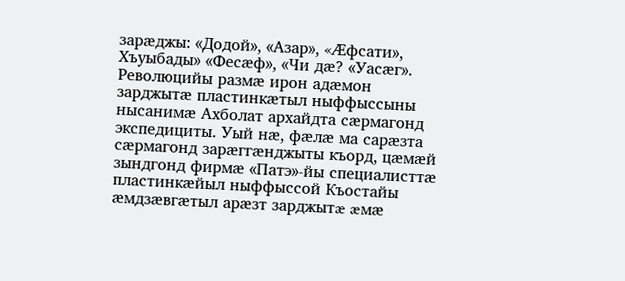зарæджы: «Додой», «Азар», «Æфсати», Хъуыбады» «Фесæф», «Чи дæ? «Уасæг». Революцийы размæ ирон адæмон зарджытæ пластинкæтыл ныффыссыны нысанимæ Ахболат архайдта сæрмагонд экспедициты. Уый нæ, фæлæ ма сарæзта сæрмагонд зарæггæнджыты къорд, цæмæй зындгонд фирмæ «Патэ»-йы специалисттæ пластинкæйыл ныффыссой Къостайы æмдзæвгæтыл арæзт зарджытæ æмæ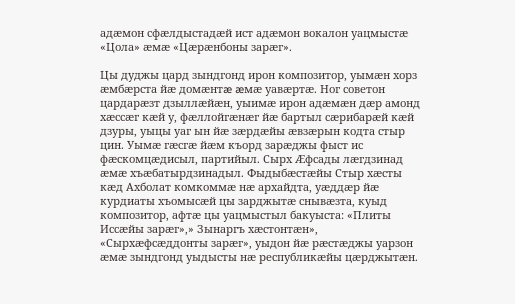адæмон сфæлдыстадæй ист адæмон вокалон уацмыстæ «Цола» æмæ «Цæрæнбоны зарæг».

Цы дуджы цард зындгонд ирон композитор, уымæн хорз æмбæрста йæ домæнтæ æмæ уавæртæ. Ног советон цардарæзт дзыллæйæн, уыимæ ирон адæмæн дæр амонд хæссæг кæй у, фæллойгæнæг йæ бартыл сæрибарæй кæй дзуры, уыцы уаг ын йæ зæрдæйы æвзæрын кодта стыр цин. Уымæ гæсгæ йæм къорд зарæджы фыст ис фæскомцæдисыл, партийыл. Сырх Æфсады лæгдзинад æмæ хъæбатырдзинадыл. Фыдыбæстæйы Стыр хæсты кæд Ахболат комкоммæ нæ архайдта, уæддæр йæ курдиаты хъомысæй цы зарджытæ снывæзта, куыд композитор, афтæ цы уацмыстыл бакуыста: «Плиты Иссæйы зарæг»,» Зынаргъ хæстонтæн», «Сырхæфсæддонты зарæг», уыдон йæ рæстæджы уарзон æмæ зындгонд уыдысты нæ республикæйы цæрджытæн.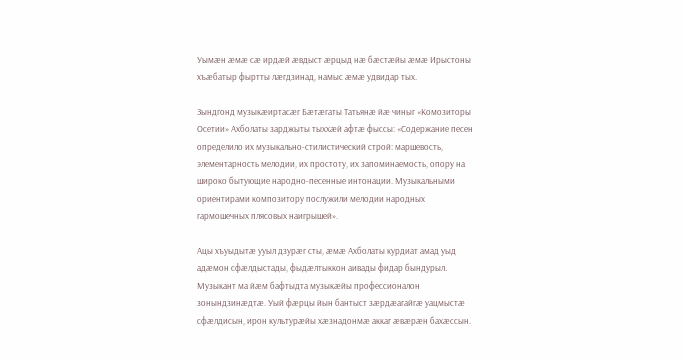Уымæн æмæ сæ ирдæй æвдыст æрцыд нæ бæстæйы æмæ Ирыстоны хъæбатыр фыртты лæгдзинад, намыс æмæ удвидар тых.

Зындгонд музыкæиртасæг Бæтæгаты Татьянæ йæ чиныг «Комозиторы Осетии» Ахболаты зарджыты тыххæй афтæ фыссы: «Содержание песен определило их музыкально-стилистический строй: маршевость, элементарность мелодии, их простоту, их запоминаемость, опору на широко бытующие народно-песенные интонации. Музыкальными ориентирами композитору послужили мелодии народных гармошечных плясовых наигрышей».

Ацы хъуыдытæ ууыл дзурæг сты, æмæ Ахболаты курдиат амад уыд адæмон сфæлдыстады, фыдæлтыккон аивады фидар бындурыл. Музыкант ма йæм бафтыдта музыкæйы профессионалон зонындзинæдтæ. Уый фæрцы йын бантыст зæрдæагайгæ уацмыстæ сфæлдисын, ирон культурæйы хæзнадонмæ аккаг æвæрæн бахæссын.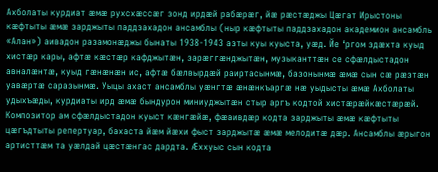Ахболаты курдиат æмæ рухсхæссæг зонд ирдæй рабæрæг, йæ рæстæджы Цæгат Ирыстоны кæфтыты æмæ зарджыты паддзахадон ансамблы (ныр кæфтыты паддзахадон академион ансамбль «Алан») аивадон разамонæджы бынаты 1938-1943 азты куы куыста, уæд. Йе ‘ргом здæхта куыд хистæр кары, афтæ кæстæр кафджытæн, зарæггæнджытæн, музыканттæн се сфæлдыстадон авналæнтæ, куыд гæнæнæн ис, афтæ бæлвырдæй раиртасынмæ, базонынмæ æмæ сын сæ рæзтæн уавæртæ саразынмæ. Уыцы ахаст ансамблы уæнгтæ æнæнкъаргæ нæ уыдысты æмæ Ахболаты удыхъæды, курдиаты ирд æмæ бындурон миниуджытæн стыр аргъ кодтой хистæрæйкæстæрæй. Композитор ам сфæлдыстадон куыст кæнгæйæ, фæаивдæр кодта зарджыты æмæ кæфтыты цæгъдтыты репертуар, бахаста йæм йæхи фыст зарджытæ æмæ мелодитæ дæр. Ансамблы æрыгон артисттæм та уæлдай цæстæнгас дардта. Æххуыс сын кодта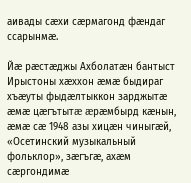аивады сæхи сæрмагонд фæндаг ссарынмæ.

Йæ рæстæджы Ахболатæн бантыст Ирыстоны хæххон æмæ быдираг хъæуты фыдæлтыккон зарджытæ æмæ цæгътытæ æрæмбырд кæнын, æмæ сæ 1948 азы хицæн чиныгæй, «Осетинский музыкальный фольклор», зæгъгæ, ахæм сæргондимæ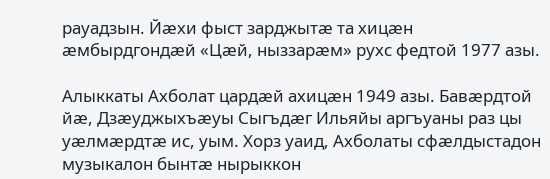рауадзын. Йæхи фыст зарджытæ та хицæн æмбырдгондæй «Цæй, ныззарæм» рухс федтой 1977 азы.

Алыккаты Ахболат цардæй ахицæн 1949 азы. Бавæрдтой йæ, Дзæуджыхъæуы Сыгъдæг Ильяйы аргъуаны раз цы уæлмæрдтæ ис, уым. Хорз уаид, Ахболаты сфæлдыстадон музыкалон бынтæ нырыккон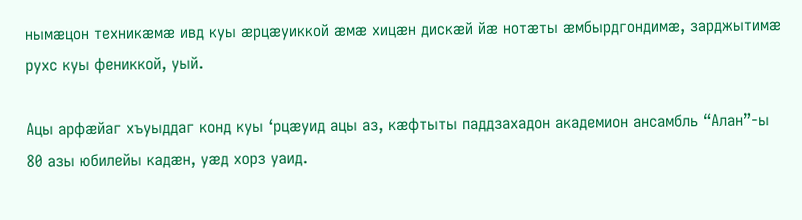нымæцон техникæмæ ивд куы æрцæуиккой æмæ хицæн дискæй йæ нотæты æмбырдгондимæ, зарджытимæ рухс куы фениккой, уый.

Ацы арфæйаг хъуыддаг конд куы ‘рцæуид ацы аз, кæфтыты паддзахадон академион ансамбль “Алан”-ы 80 азы юбилейы кадæн, уæд хорз уаид.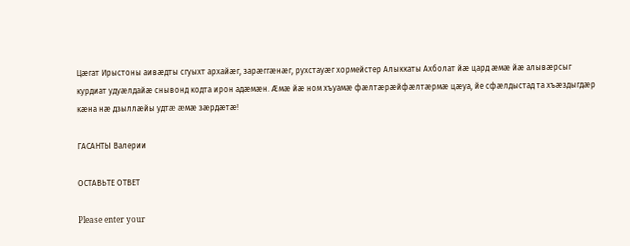Цæгат Ирыстоны аивæдты сгуыхт архайæг, зарæггæнæг, рухстауæг хормейстер Алыккаты Ахболат йæ цард æмæ йæ алывæрсыг курдиат удуæлдайæ снывонд кодта ирон адæмæн. Æмæ йæ ном хъуамæ фæлтæрæйфæлтæрмæ цæуа, йе сфæлдыстад та хъæздыгдæр кæна нæ дзыллæйы удтæ æмæ зæрдæтæ!

ГАСАНТЫ Валерии

ОСТАВЬТЕ ОТВЕТ

Please enter your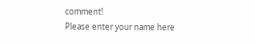comment!
Please enter your name here